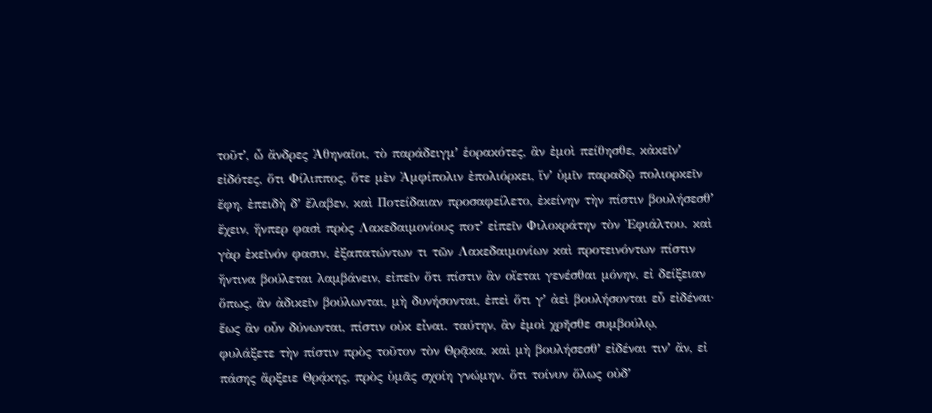τοῦτʼ, ὦ ἄνδρες Ἀθηναῖοι, τὸ παράδειγμʼ ἑορακότες, ἂν ἐμοὶ πείθησθε, κἀκεῖνʼ εἰδότες, ὅτι Φίλιππος, ὅτε μὲν Ἀμφίπολιν ἐπολιόρκει, ἵνʼ ὑμῖν παραδῷ πολιορκεῖν ἔφη, ἐπειδὴ δʼ ἔλαβεν, καὶ Ποτείδαιαν προσαφείλετο, ἐκείνην τὴν πίστιν βουλήσεσθʼ ἔχειν, ἥνπερ φασὶ πρὸς Λακεδαιμονίους ποτʼ εἰπεῖν Φιλοκράτην τὸν Ἐφιάλτου. καὶ γὰρ ἐκεῖνόν φασιν, ἐξαπατώντων τι τῶν Λακεδαιμονίων καὶ προτεινόντων πίστιν ἥντινα βούλεται λαμβάνειν, εἰπεῖν ὅτι πίστιν ἂν οἴεται γενέσθαι μόνην, εἰ δείξειαν ὅπως, ἂν ἀδικεῖν βούλωνται, μὴ δυνήσονται, ἐπεὶ ὅτι γʼ ἀεὶ βουλήσονται εὖ εἰδέναι· ἕως ἂν οὖν δύνωνται, πίστιν οὐκ εἶναι. ταύτην, ἂν ἐμοὶ χρῆσθε συμβούλῳ, φυλάξετε τὴν πίστιν πρὸς τοῦτον τὸν Θρᾷκα, καὶ μὴ βουλήσεσθʼ εἰδέναι τινʼ ἄν, εἰ πάσης ἄρξειε Θρᾴκης, πρὸς ὑμᾶς σχοίη γνώμην. ὅτι τοίνυν ὅλως οὐδʼ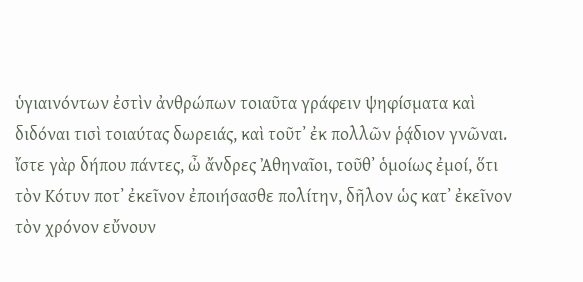ὑγιαινόντων ἐστὶν ἀνθρώπων τοιαῦτα γράφειν ψηφίσματα καὶ διδόναι τισὶ τοιαύτας δωρειάς, καὶ τοῦτʼ ἐκ πολλῶν ῥᾴδιον γνῶναι. ἴστε γὰρ δήπου πάντες, ὦ ἄνδρες Ἀθηναῖοι, τοῦθʼ ὁμοίως ἐμοί, ὅτι τὸν Κότυν ποτʼ ἐκεῖνον ἐποιήσασθε πολίτην, δῆλον ὡς κατʼ ἐκεῖνον τὸν χρόνον εὔνουν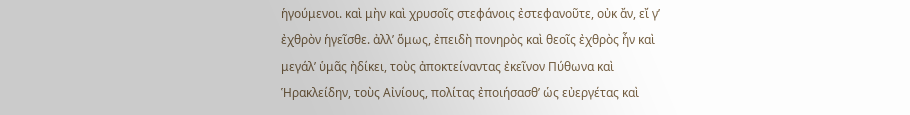ἡγούμενοι. καὶ μὴν καὶ χρυσοῖς στεφάνοις ἐστεφανοῦτε, οὐκ ἄν, εἴ γʼ ἐχθρὸν ἡγεῖσθε. ἀλλʼ ὅμως, ἐπειδὴ πονηρὸς καὶ θεοῖς ἐχθρὸς ἦν καὶ μεγάλʼ ὑμᾶς ἠδίκει, τοὺς ἀποκτείναντας ἐκεῖνον Πύθωνα καὶ Ἡρακλείδην, τοὺς Αἰνίους, πολίτας ἐποιήσασθʼ ὡς εὐεργέτας καὶ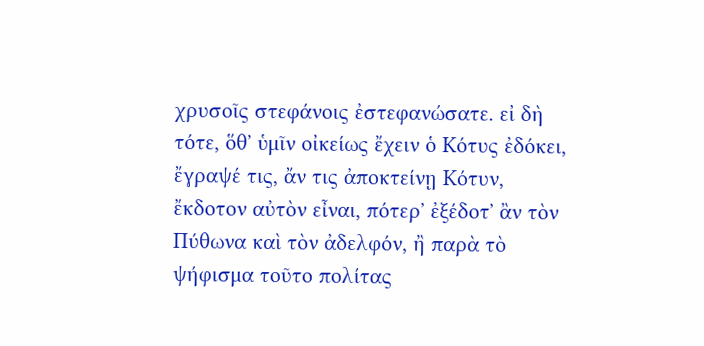χρυσοῖς στεφάνοις ἐστεφανώσατε. εἰ δὴ τότε, ὅθʼ ὑμῖν οἰκείως ἔχειν ὁ Κότυς ἐδόκει, ἔγραψέ τις, ἄν τις ἀποκτείνῃ Κότυν, ἔκδοτον αὐτὸν εἶναι, πότερʼ ἐξέδοτʼ ἂν τὸν Πύθωνα καὶ τὸν ἀδελφόν, ἢ παρὰ τὸ ψήφισμα τοῦτο πολίτας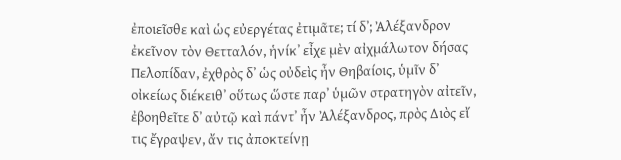ἐποιεῖσθε καὶ ὡς εὐεργέτας ἐτιμᾶτε; τί δʼ; Ἀλέξανδρον ἐκεῖνον τὸν Θετταλόν, ἡνίκʼ εἶχε μὲν αἰχμάλωτον δήσας Πελοπίδαν, ἐχθρὸς δʼ ὡς οὐδεὶς ἦν Θηβαίοις, ὑμῖν δʼ οἰκείως διέκειθʼ οὕτως ὥστε παρʼ ὑμῶν στρατηγὸν αἰτεῖν, ἐβοηθεῖτε δʼ αὐτῷ καὶ πάντʼ ἦν Ἀλέξανδρος, πρὸς Διὸς εἴ τις ἔγραψεν, ἄν τις ἀποκτείνῃ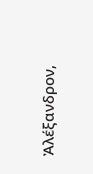Ἀλέξανδρον,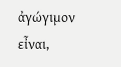ἀγώγιμον εἶναι,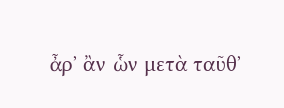ἆρʼ ἂν ὧν μετὰ ταῦθʼ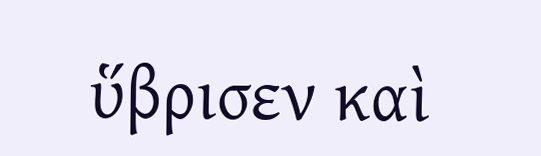ὕβρισεν καὶ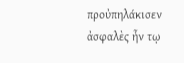προὐπηλάκισεν ἀσφαλὲς ἦν τῳ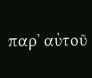παρʼ αὐτοῦ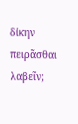δίκην πειρᾶσθαι λαβεῖν;